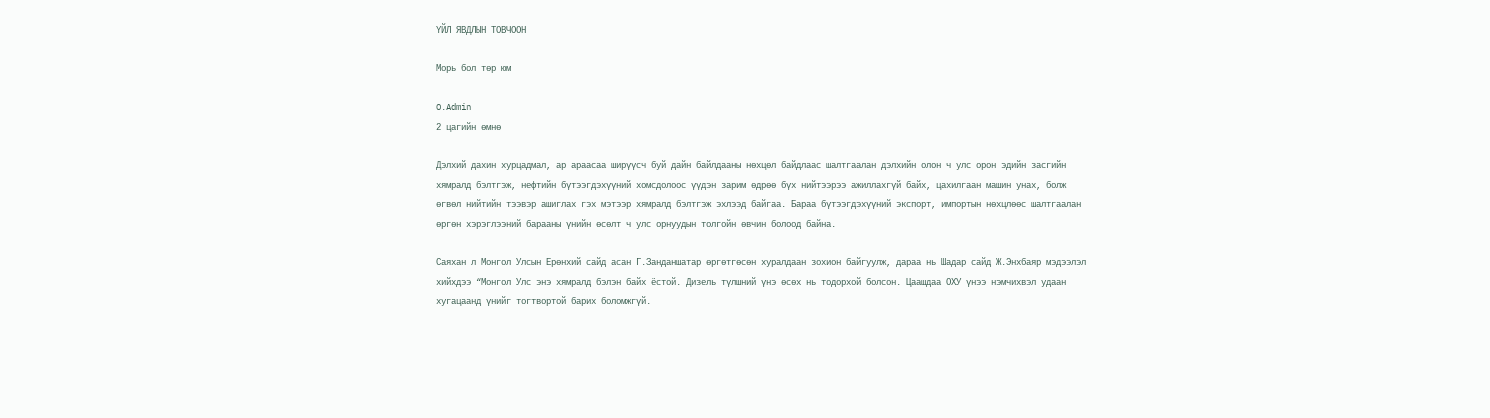ҮЙЛ ЯВДЛЫН ТОВЧООН

Морь бол төр юм

O.Admin
2 цагийн өмнө

Дэлхий дахин хурцадмал, ар араасаа ширүүсч буй дайн байлдааны нөхцөл байдлаас шалтгаалан дэлхийн олон ч улс орон эдийн засгийн хямралд бэлтгэж, нефтийн бүтээгдэхүүний хомсдолоос үүдэн зарим өдрөө бүх нийтээрээ ажиллахгүй байх, цахилгаан машин унах, болж өгвөл нийтийн тээвэр ашиглах гэх мэтээр хямралд бэлтгэж эхлээд байгаа. Бараа бүтээгдэхүүний экспорт, импортын нөхцлөөс шалтгаалан өргөн хэрэглээний барааны үнийн өсөлт ч улс орнуудын толгойн өвчин болоод байна.

Саяхан л Монгол Улсын Ерөнхий сайд асан Г.Занданшатар өргөтгөсөн хуралдаан зохион байгуулж, дараа нь Шадар сайд Ж.Энхбаяр мэдээлэл хийхдээ “Монгол Улс энэ хямралд бэлэн байх ёстой. Дизель түлшний үнэ өсөх нь тодорхой болсон. Цаашдаа ОХУ үнээ нэмчихвэл удаан хугацаанд үнийг тогтвортой барих боломжгүй.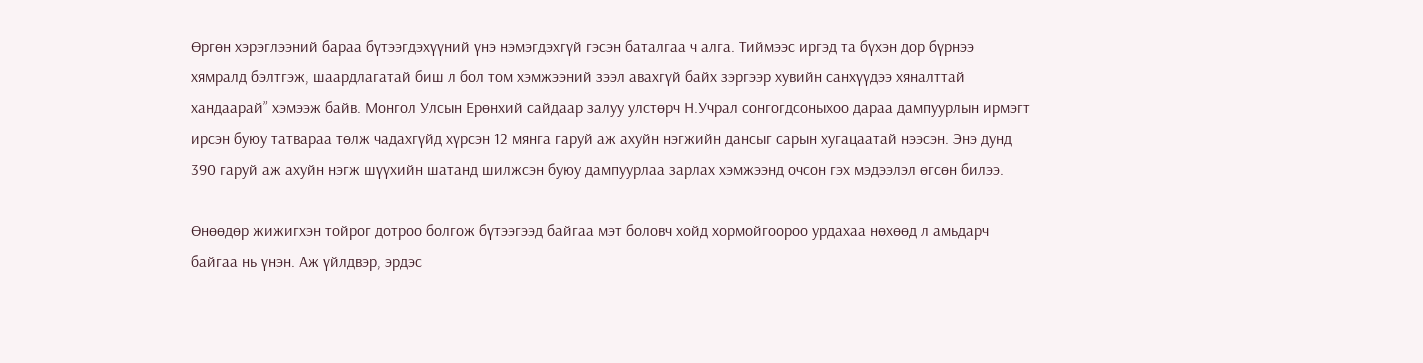Өргөн хэрэглээний бараа бүтээгдэхүүний үнэ нэмэгдэхгүй гэсэн баталгаа ч алга. Тиймээс иргэд та бүхэн дор бүрнээ хямралд бэлтгэж, шаардлагатай биш л бол том хэмжээний зээл авахгүй байх зэргээр хувийн санхүүдээ хяналттай хандаарай” хэмээж байв. Монгол Улсын Ерөнхий сайдаар залуу улстөрч Н.Учрал сонгогдсоныхоо дараа дампуурлын ирмэгт ирсэн буюу татвараа төлж чадахгүйд хүрсэн 12 мянга гаруй аж ахуйн нэгжийн дансыг сарын хугацаатай нээсэн. Энэ дунд 390 гаруй аж ахуйн нэгж шүүхийн шатанд шилжсэн буюу дампуурлаа зарлах хэмжээнд очсон гэх мэдээлэл өгсөн билээ.

Өнөөдөр жижигхэн тойрог дотроо болгож бүтээгээд байгаа мэт боловч хойд хормойгоороо урдахаа нөхөөд л амьдарч байгаа нь үнэн. Аж үйлдвэр, эрдэс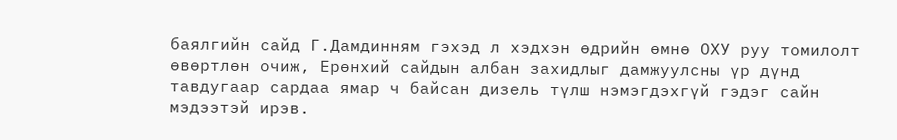баялгийн сайд Г.Дамдинням гэхэд л хэдхэн өдрийн өмнө ОХУ руу томилолт өвөртлөн очиж, Ерөнхий сайдын албан захидлыг дамжуулсны үр дүнд тавдугаар сардаа ямар ч байсан дизель түлш нэмэгдэхгүй гэдэг сайн мэдээтэй ирэв.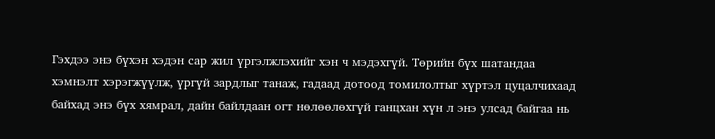Гэхдээ энэ бүхэн хэдэн сар жил үргэлжлэхийг хэн ч мэдэхгүй. Төрийн бүх шатандаа хэмнэлт хэрэгжүүлж, үргүй зардлыг танаж, гадаад дотоод томилолтыг хүртэл цуцалчихаад байхад энэ бүх хямрал, дайн байлдаан огт нөлөөлөхгүй ганцхан хүн л энэ улсад байгаа нь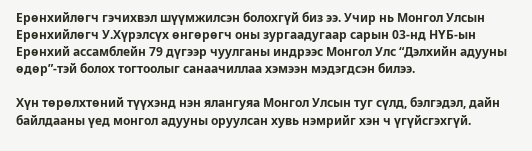Ерөнхийлөгч гэчихвэл шүүмжилсэн болохгүй биз ээ. Учир нь Монгол Улсын Ерөнхийлөгч У.Хүрэлсүх өнгөрөгч оны зургаадугаар сарын 03-нд НҮБ-ын Ерөнхий ассамблейн 79 дүгээр чуулганы индрээс Монгол Улс “Дэлхийн адууны өдөр”-тэй болох тогтоолыг санаачиллаа хэмээн мэдэгдсэн билээ.

Хүн төрөлхтөний түүхэнд нэн ялангуяа Монгол Улсын туг сүлд, бэлгэдэл, дайн байлдааны үед монгол адууны оруулсан хувь нэмрийг хэн ч үгүйсгэхгүй.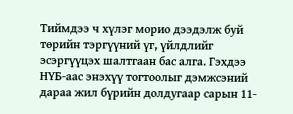Тиймдээ ч хүлэг морио дээдэлж буй төрийн тэргүүний үг, үйлдлийг эсэргүүцэх шалтгаан бас алга. Гэхдээ НҮБ-аас энэхүү тогтоолыг дэмжсэний дараа жил бүрийн долдугаар сарын 11-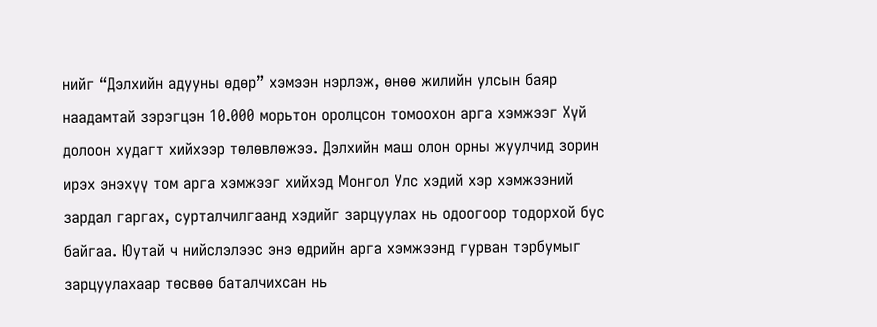нийг “Дэлхийн адууны өдөр” хэмээн нэрлэж, өнөө жилийн улсын баяр наадамтай зэрэгцэн 10.000 морьтон оролцсон томоохон арга хэмжээг Хүй долоон худагт хийхээр төлөвлөжээ. Дэлхийн маш олон орны жуулчид зорин ирэх энэхүү том арга хэмжээг хийхэд Монгол Улс хэдий хэр хэмжээний зардал гаргах, сурталчилгаанд хэдийг зарцуулах нь одоогоор тодорхой бус байгаа. Юутай ч нийслэлээс энэ өдрийн арга хэмжээнд гурван тэрбумыг зарцуулахаар төсвөө баталчихсан нь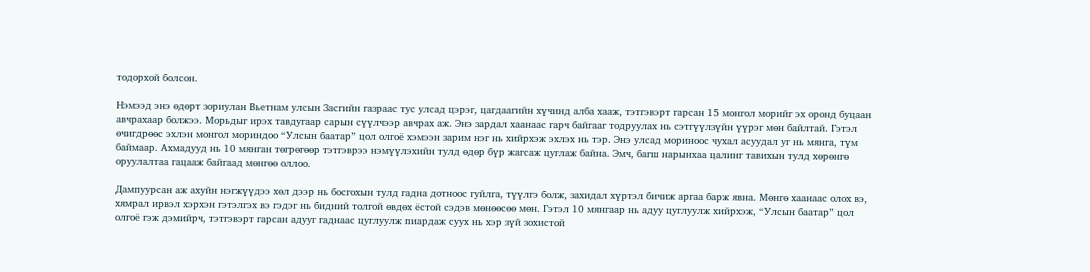тодорхой болсон.

Нэмээд энэ өдөрт зориулан Вьетнам улсын Засгийн газраас тус улсад цэрэг, цагдаагийн хүчинд алба хааж, тэтгэвэрт гарсан 15 монгол морийг эх оронд буцаан авчрахаар болжээ. Морьдыг ирэх тавдугаар сарын сүүлчээр авчрах аж. Энэ зардал хаанаас гарч байгааг тодруулах нь сэтгүүлзүйн үүрэг мөн байлтай. Гэтэл өчигдрөөс эхлэн монгол мориндоо “Улсын баатар” цол олгоё хэмээн зарим нэг нь хийрхэж эхлэх нь тэр. Энэ улсад мориноос чухал асуудал уг нь мянга, түм баймаар. Ахмадууд нь 10 мянган төгрөгөөр тэтгэврээ нэмүүлэхийн тулд өдөр бүр жагсаж цуглаж байна. Эмч, багш нарынхаа цалинг тавихын тулд хөрөнгө оруулалтаа гацааж байгаад мөнгөө оллоо.

Дампуурсан аж ахуйн нэгжүүдээ хөл дээр нь босгохын тулд гадна дотноос гуйлга, түүлгэ болж, захидал хүртэл бичиж аргаа барж явна. Мөнгө хаанаас олох вэ, хямрал ирвэл хэрхэн гэтэлгэх вэ гэдэг нь бидний толгой өвдөх ёстой сэдэв мөнөөсөө мөн. Гэтэл 10 мянгаар нь адуу цуглуулж хийрхэж, “Улсын баатар” цол олгоё гэж дэмийрч, тэтгэвэрт гарсан адууг гаднаас цуглуулж пиардаж суух нь хэр зүй зохистой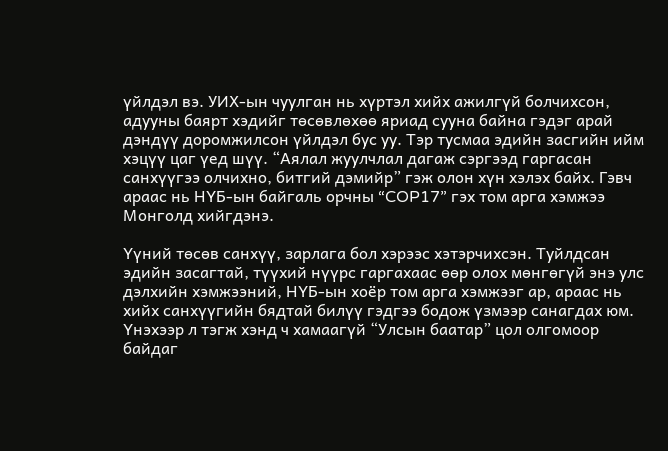үйлдэл вэ. УИХ-ын чуулган нь хүртэл хийх ажилгүй болчихсон, адууны баярт хэдийг төсөвлөхөө яриад сууна байна гэдэг арай дэндүү доромжилсон үйлдэл бус уу. Тэр тусмаа эдийн засгийн ийм хэцүү цаг үед шүү. “Аялал жуулчлал дагаж сэргээд гаргасан санхүүгээ олчихно, битгий дэмийр” гэж олон хүн хэлэх байх. Гэвч араас нь НҮБ-ын байгаль орчны “COP17” гэх том арга хэмжээ Монголд хийгдэнэ.

Үүний төсөв санхүү, зарлага бол хэрээс хэтэрчихсэн. Туйлдсан эдийн засагтай, түүхий нүүрс гаргахаас өөр олох мөнгөгүй энэ улс дэлхийн хэмжээний, НҮБ-ын хоёр том арга хэмжээг ар, араас нь хийх санхүүгийн бядтай билүү гэдгээ бодож үзмээр санагдах юм. Үнэхээр л тэгж хэнд ч хамаагүй “Улсын баатар” цол олгомоор байдаг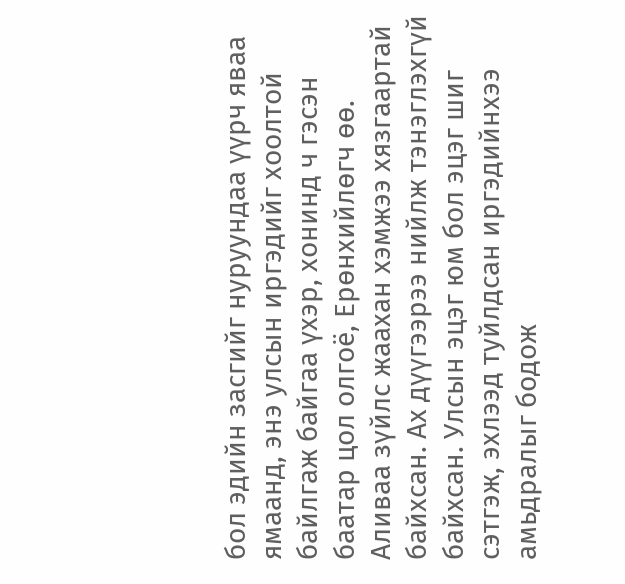бол эдийн засгийг нуруундаа үүрч яваа ямаанд, энэ улсын иргэдийг хоолтой байлгаж байгаа үхэр, хонинд ч гэсэн баатар цол олгоё, Ерөнхийлөгч өө. Аливаа зүйлс жаахан хэмжээ хязгаартай байхсан. Ах дүүгээрээ нийлж тэнэглэхгүй байхсан. Улсын эцэг юм бол эцэг шиг сэтгэж, эхлээд туйлдсан иргэдийнхээ амьдралыг бодож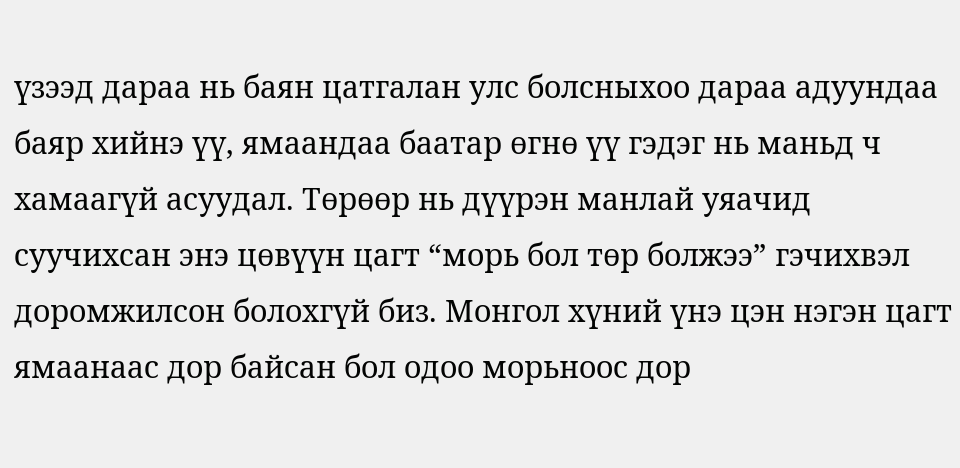үзээд дараа нь баян цатгалан улс болсныхоо дараа адуундаа баяр хийнэ үү, ямаандаа баатар өгнө үү гэдэг нь маньд ч хамаагүй асуудал. Төрөөр нь дүүрэн манлай уяачид суучихсан энэ цөвүүн цагт “морь бол төр болжээ” гэчихвэл доромжилсон болохгүй биз. Монгол хүний үнэ цэн нэгэн цагт ямаанаас дор байсан бол одоо морьноос дор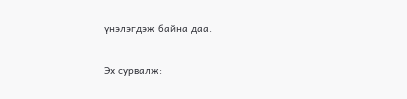үнэлэгдэж байна даа.

Эх сурвалж: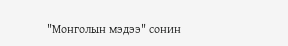"Монголын мэдээ" сонин